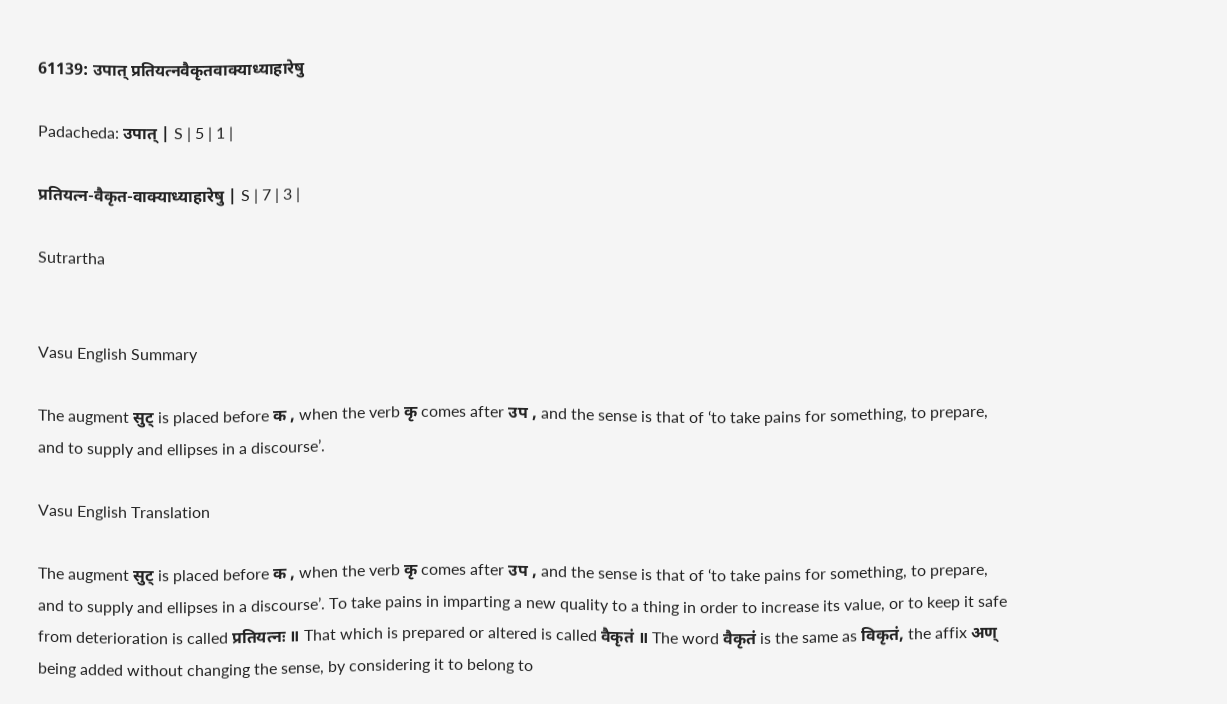61139: उपात् प्रतियत्नवैकृतवाक्याध्याहारेषु

Padacheda: उपात् | S | 5 | 1 |

प्रतियत्न-वैकृत-वाक्याध्याहारेषु | S | 7 | 3 |

Sutrartha


Vasu English Summary

The augment सुट् is placed before क , when the verb कृ comes after उप , and the sense is that of ‘to take pains for something, to prepare, and to supply and ellipses in a discourse’.

Vasu English Translation

The augment सुट् is placed before क , when the verb कृ comes after उप , and the sense is that of ‘to take pains for something, to prepare, and to supply and ellipses in a discourse’. To take pains in imparting a new quality to a thing in order to increase its value, or to keep it safe from deterioration is called प्रतियत्नः ॥ That which is prepared or altered is called वैकृतं ॥ The word वैकृतं is the same as विकृतं, the affix अण् being added without changing the sense, by considering it to belong to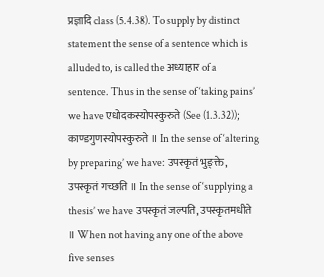प्रज्ञादि class (5.4.38). To supply by distinct statement the sense of a sentence which is alluded to, is called the अध्याहार of a sentence. Thus in the sense of ‘taking pains’ we have एधोदकस्योपस्कुरुते (See (1.3.32)); काण्डगुणस्योपस्कुरुते ॥ In the sense of ‘altering by preparing’ we have: उपस्कृतं भुङ्क्ते, उपस्कृतं गच्छति ॥ In the sense of ‘supplying a thesis’ we have उपस्कृतं जल्पति, उपस्कृतमधीते ॥ When not having any one of the above five senses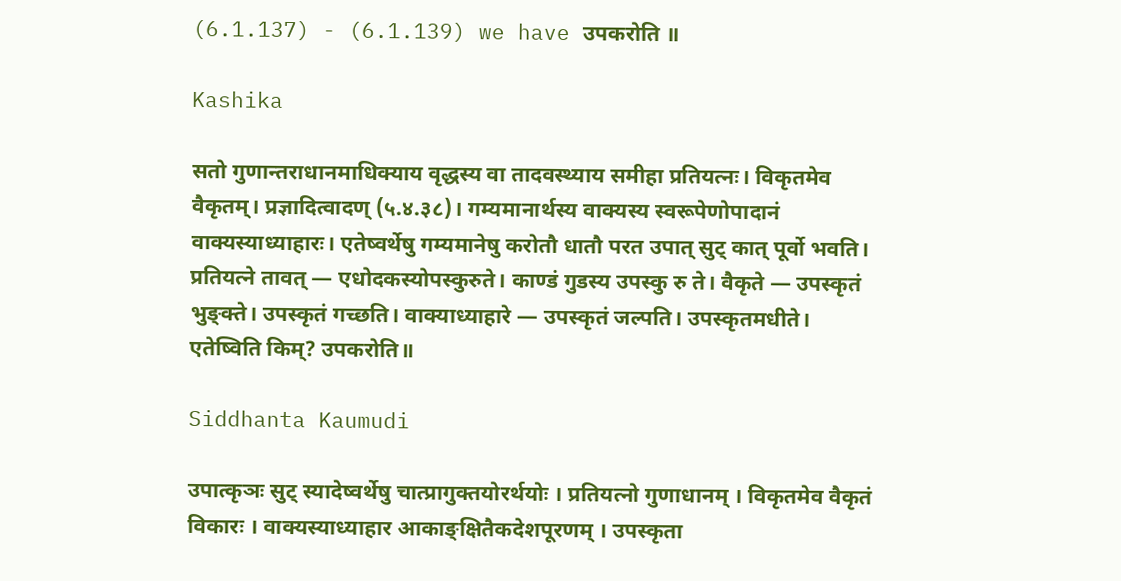(6.1.137) - (6.1.139) we have उपकरोति ॥

Kashika

सतो गुणान्तराधानमाधिक्याय वृद्धस्य वा तादवस्थ्याय समीहा प्रतियत्नः। विकृतमेव वैकृतम्। प्रज्ञादित्वादण् (५.४.३८)। गम्यमानार्थस्य वाक्यस्य स्वरूपेणोपादानं वाक्यस्याध्याहारः। एतेष्वर्थेषु गम्यमानेषु करोतौ धातौ परत उपात् सुट् कात् पूर्वो भवति। प्रतियत्ने तावत् — एधोदकस्योपस्कुरुते। काण्डं गुडस्य उपस्कु रु ते। वैकृते — उपस्कृतं भुङ्क्ते। उपस्कृतं गच्छति। वाक्याध्याहारे — उपस्कृतं जल्पति। उपस्कृतमधीते। एतेष्विति किम्? उपकरोति॥

Siddhanta Kaumudi

उपात्कृञः सुट् स्यादेष्वर्थेषु चात्प्रागुक्तयोरर्थयोः । प्रतियत्नो गुणाधानम् । विकृतमेव वैकृतं विकारः । वाक्यस्याध्याहार आकाङ्क्षितैकदेशपूरणम् । उपस्कृता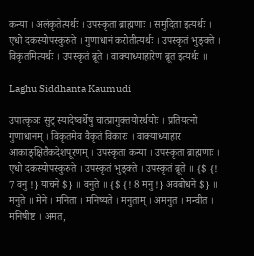कन्या । अलंकृतेत्यर्थः । उपस्कृता ब्राह्मणाः । समुदिता इत्यर्थः । एधो दकस्योपस्कुरुते । गुणाधानं करोतीत्यर्थः । उपस्कृतं भुङ्क्ते । विकृतमित्यर्थः । उपस्कृतं ब्रूते । वाक्याध्याहारेण ब्रूत इत्यर्थः ॥

Laghu Siddhanta Kaumudi

उपात्कृञः सुट् स्यादेष्वर्थेषु चात्प्रागुक्तयोरर्थयोः । प्रतियत्नो गुणाधानम् । विकृतमेव वैकृतं विकारः । वाक्याध्याहार आकाङ्क्षितैकदेशपूरणम् । उपस्कृता कन्या । उपस्कृता ब्राह्मणाः । एधो दकस्योपस्कुरुते । उपस्कृतं भुङ्क्ते । उपस्कृतं ब्रूते ॥ {$ {! 7 वनु !} याचने $} ॥ वनुते ॥ {$ {! 8 मनु !} अवबोधने $} ॥ मनुते ॥ मेने । मनिता । मनिष्यते । मनुताम् । अमनुत । मन्वीत । मनिषीष्ट । अमत,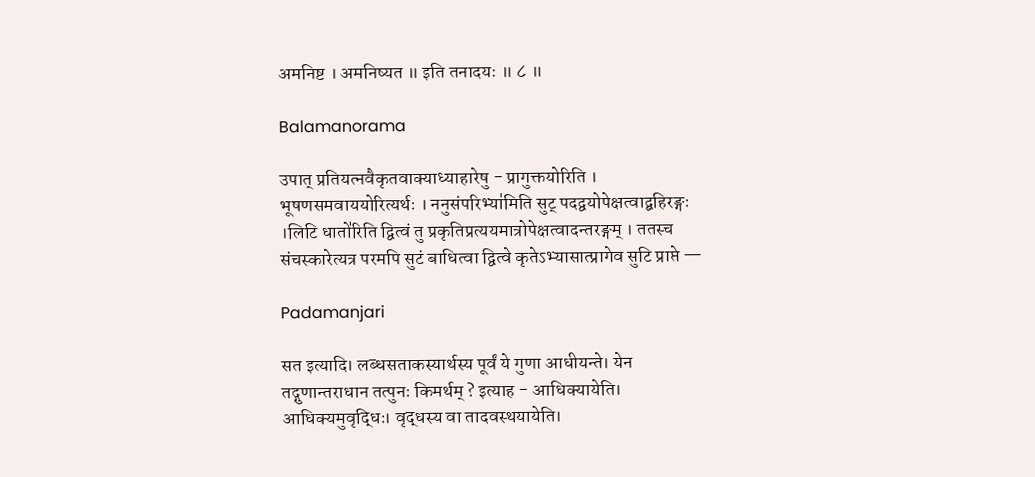अमनिष्ट । अमनिष्यत ॥ इति तनादयः ॥ ८ ॥

Balamanorama

उपात् प्रतियत्नवैकृतवाक्याध्याहारेषु - प्रागुक्तयोरिति । भूषणसमवाययोरित्यर्थः । ननुसंपरिभ्या॑मिति सुट् पदद्वयोपेक्षत्वाद्बहिरङ्गः ।लिटि धातो॑रिति द्वित्वं तु प्रकृतिप्रत्ययमात्रोपेक्षत्वादन्तरङ्गम् । ततस्च संचस्कारेत्यत्र परमपि सुटं बाधित्वा द्वित्वे कृतेऽभ्यासात्प्रागेव सुटि प्राप्ते —

Padamanjari

सत इत्यादि। लब्धसताकस्यार्थस्य पूर्वं ये गुणा आधीयन्ते। येन तद्गुणान्तराधान तत्पुनः किमर्थम् ? इत्याह - आधिक्यायेति। आधिक्यमुवृद्धिः। वृद्धस्य वा तादवस्थयायेति।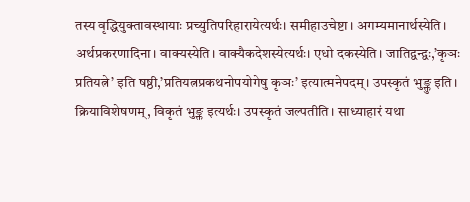तस्य वृद्धियुक्तावस्थायाः प्रच्युतिपरिहारायेत्यर्थः। समीहाउचेष्टा। अगम्यमानार्थस्येति। अर्थप्रकरणादिना। वाक्यस्येति। वाक्यैकदेशस्येत्यर्थः। एधो दकस्येति। जातिद्वन्द्वः,’कृञः प्रतियत्ने’ इति षष्ठी,’प्रतियत्नप्रकथनोपयोगेषु कृञः’ इत्यात्मनेपदम्। उपस्कृतं भुङ्क्तु इति। क्रियाविशेषणम्, विकृतं भुङ्क्त इत्यर्थः। उपस्कृतं जल्पतीति। साध्याहारं यथा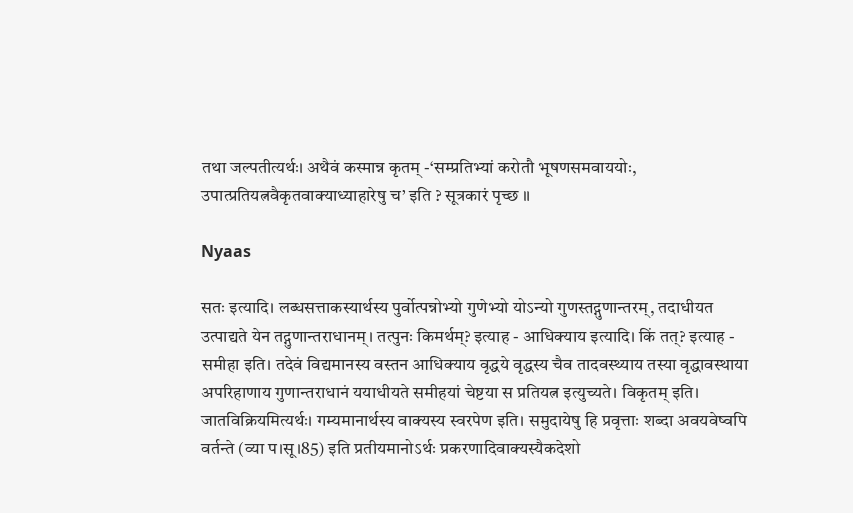तथा जल्पतीत्यर्थः। अथैवं कस्मान्न कृतम् -‘सम्प्रतिभ्यां करोतौ भूषणसमवाययोः, उपात्प्रतियत्नवैकृतवाक्याध्याहारेषु च’ इति ? सूत्रकारं पृच्छ ॥

Nyaas

सतः इत्यादि। लब्धसत्ताकस्यार्थस्य पुर्वोत्पन्नोभ्यो गुणेभ्यो योऽन्यो गुणस्तद्गुणान्तरम्, तदाधीयत उत्पाद्यते येन तद्गुणान्तराधानम्। तत्पुनः किमर्थम्? इत्याह - आधिक्याय इत्यादि। किं तत्? इत्याह - समीहा इति। तदेवं विद्यमानस्य वस्तन आधिक्याय वृद्धये वृद्धस्य चैव तादवस्थ्याय तस्या वृद्धावस्थाया अपरिहाणाय गुणान्तराधानं ययाधीयते समीहयां चेष्टया स प्रतियत्न इत्युच्यते। विकृतम् इति। जातविक्रियमित्यर्थः। गम्यमानार्थस्य वाक्यस्य स्वरपेण इति। समुदायेषु हि प्रवृत्ताः शब्दा अवयवेष्वपि वर्तन्ते (व्या प।सू।85) इति प्रतीयमानोऽर्थः प्रकरणादिवाक्यस्यैकदेशो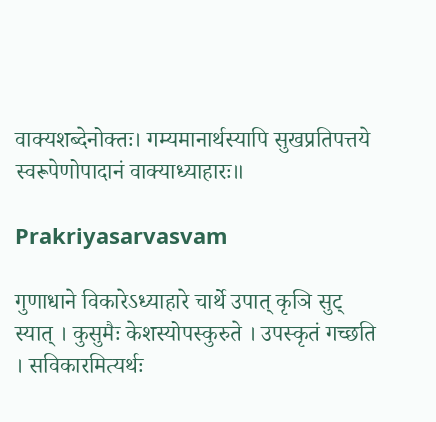वाक्यशब्देनोक्तः। गम्यमानार्थस्यापि सुखप्रतिपत्तये स्वरूपेणोपादानं वाक्याध्याहारः॥

Prakriyasarvasvam

गुणाधाने विकारेऽध्याहारे चार्थे उपात् कृञि सुट् स्यात् । कुसुमैः केशस्योपस्कुरुते । उपस्कृतं गच्छति । सविकारमित्यर्थः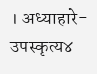। अध्याहारे-उपस्कृत्य४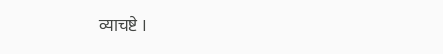व्याचष्टे ।